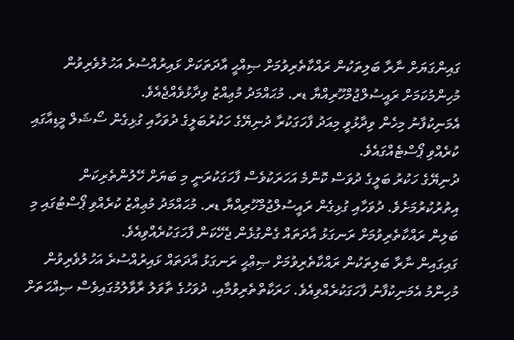ގައިންގަޔަށް ނާރާ ބަލިތަކުން ރައްކާތެރިވުމަށް ޞިއްޙީ އާދަތަކަށް ޅައިރުއްސުރެ އަހުލުވެރިވުން މުހިންމުކަމަށް ރައީސުލްޖުމްހޫރިއްޔާ ޑރ. މުޙައްމަދު މުޢިއްޒު ވިދާޅުވެއްޖެއެވެ.
އެމަނިކުފާނު މިހެން ވިދާޅުވީ މިއަދު ފާހަގަކުރާ ދުނިޔޭގެ ހަކުރުބަލީގެ ދުވަހާއި ގުޅިގެން ސޯޝަލް މީޑިއާގައި ކުރެއްވި ޕޯސްޓެއްގައެވެ.
ދުނިޔޭގެ ހަކުރު ބަލީގެ ދުވަސް ކޮންމެ އަހަރަކުވެސް ފާހަގަކުރަނީ މި ބަޔަށް ހޭލުންތެރިކަން އިތުރުކުރުމަށެވެ. ދުވަހާއި ގުޅިގެން ރައީސުލްޖުމްހޫރިއްޔާ ޑރ. މުޙައްމަދު މުޢިއްޒު ކުރެއްވި ޕޯސްޓުގައި މި ބަލިން ރައްކާތެރިވުމަށް ރަނގަޅު އާދަތައް ގެންގުޅެން ޖެހޭކަން ފާހަގަކުރެއްވިއެވެ.
ގައިގައިން ނާރާ ބަލިތަކުން ރައްކާތެރިވުމަށް ޞިޢްޙީ ރަނގަޅު އާދަތައް ޅައިރުއްސުރެ އަހުލުވެރިވުން މުހިންމު އެމަނިކުފާނު ފާހަގަކުރެއްވިއެވެ. ހަރަކާތްތެރިވުމާއި، ދުވަހުގެ ތާވަލު ރާވާލުމުގައިވެސް ޞިއްޙަތަށް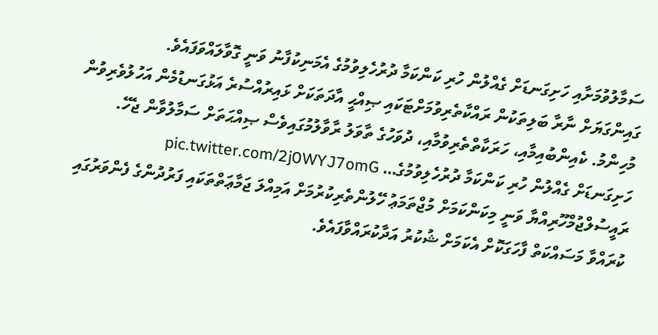ސަމާލުވުމަށާއި ހަށިގަނޑަށް ގެއްލުން ހުރި ކަންކަމާ ދުރުހެލިވުމުގެ އެމަނިކުފާނު ވަނީ ގޮވާލައްވަފައެވެ.
ގައިންގަޔަށް ނާރާ ބަލިތަކުން ރައްކާތެރިވުމަށްޓަކައި ޞިއްޙީ އާދަތަކަށް ޅައިރުއްސުރެ އަޅުގަނޑުމެން އަހުލުވެރިވުން މުހިންމު. ކެއިންބުއިމާއި، ހަރަކާތްތެރިވުމާއި، ދުވަހުގެ ތާވަލު ރާވާލުމުގައިވެސް ޞިއްޙަތަށް ސަމާލުވާން ޖެހޭ. ހަށިގަނޑަށް ގެއްލުން ހުރި ކަންކަމާ ދުރުހެލިވުމުގެ… pic.twitter.com/2j0WYJ7omG
ރައީސުލްޖުމްހޫރިއްޔާ ވަނީ މިކަންކަމަށް މުޖްތަމަޢު ހޭލުންތެރިކުރުމަށް އަމިއްލަ ޖަމާޢަތްތަކައި ފަރުދުންގެ ފެންވަރުގައި ކުރައްވާ މަސައްކަތް ފާހަގަކޮށް އެކަމަށް ޝުކުރު އަދާކުރައްވާފައެވެ.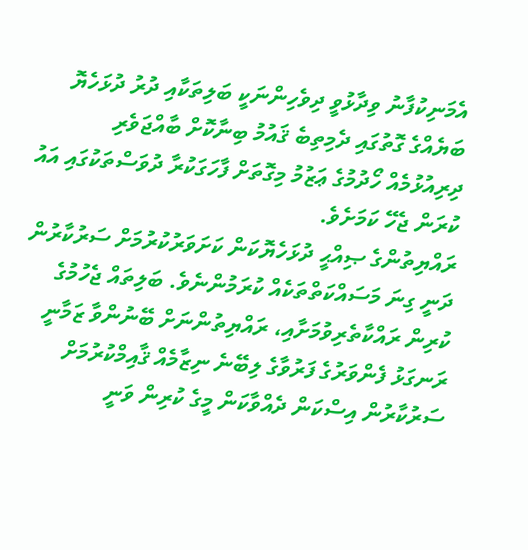އެމަނިކުފާނު ވިދާޅުވީ ދިވެހިންނަކީ ބަލިތަކާއި ދުރު ދުޅަހެޔޮ ބަޔެއްގެ ގޮތުގައި ދެމިތިބެ ޤައުމު ބިނާކޮށް ބާއްޖަވެރި ދިރިއުޅުމެއް ހޯދުމުގެ ޢަޒުމު މިގޮތަށް ފާހަގަކުރާ ދުވަސްތަކުގައި އައު ކުރަން ޖެހޭ ކަމަށެވެ.
ރައްޔިތުންގެ ޞިއްޙީ ދުޅަހެޔޮކަން ކަށަވަރުކުރުމަށް ސަރުކާރުން ދަނީ ގިނަ މަސައްކަތްތަކެއް ކުރަމުންނެވެ. ބަލިތައް ޖެހުމުގެ ކުރިން ރައްކާތެރިވުމަށާއި، ރައްޔިތުންނަށް ބޭނުންވާ ޒަމާނީ ރަނގަޅު ފެންވަރުގެ ފަރުވާގެ ލިބޭނެ ނިޒާމެއް ޤާއިމްކުރުމަށް ސަރުކާރުން އިސްކަން ދެއްވާކަން މީގެ ކުރިން ވަނީ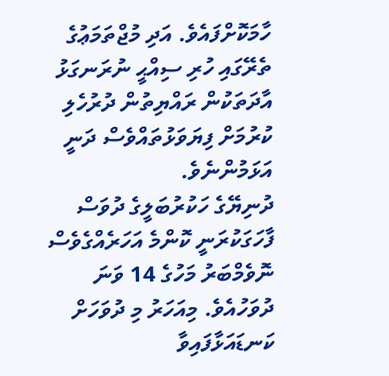ހާމަކޮށްފައެވެ. އަދި މުޖްތަމަޢުގެ ތެރޭގައި ހުރި ސިއްޙީ ނުރަނގަޅު އާދަތަކުން ރައްޔިތުން ދުރުހެލި ކުރުމަށް ފިޔަވަޅުތައްވެސް ދަނީ އަޅަމުންނެވެ.
ދުނިޔޭގެ ހަކުރުބަލީގެ ދުވަސް ފާހަގަކުރަނީ ކޮންމެ އަހަރެއްގެވެސް ނޮވެމްބަރު މަހުގެ 14 ވަނަ ދުވަހުއެވެ. މިއަހަރު މި ދުވަހަށް ކަނޑައަޅާފައިވާ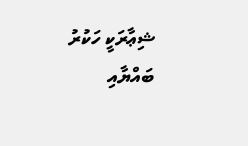ޝިޢާރަކީ ހަކުރު ބައްޔާއި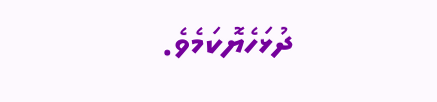ދުޅަހެޔޮކަމެވެ.